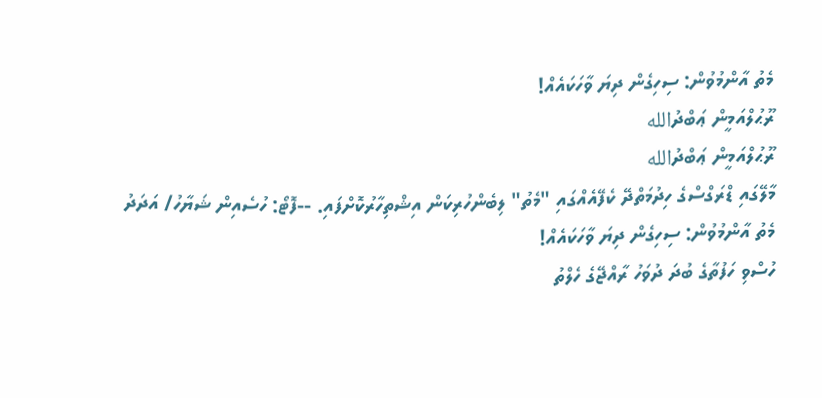މެތު އާންމުވުން: ސިހިގެން ދިޔަ ވާހަކައެއް!
ރޫޙުލްއަމީން ޢަބްދުالله
ރޫޙުލްއަމީން ޢަބްދުالله
މާލޭގައި ޑްރަގްސްގެ ހިދުމަތްދޭ ކެފޭއެއްގައި "މެތު" ލިބެންހުރިކަން އިޝްތިހާރުކޮށްފައި. --ފޮޓޯ: ހުސެއިން ޝަޔާހު/ އަދަދު
މެތު އާންމުވުން: ސިހިގެން ދިޔަ ވާހަކައެއް!
ހުސްވި ހަފުތާގެ ބުދަ ދުވަހު ރާއްޖޭގެ ހެލްތު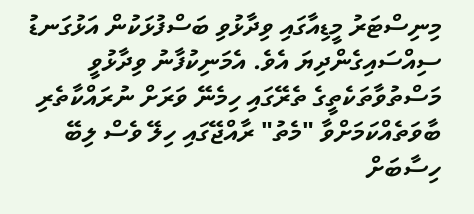މިނިސްޓަރު މީޑިއާގައި ވިދާޅުވި ބަސްފުޅަކުން އަޅުގަނޑު ސިއްސައިގެންދިޔަ އެވެ. އެމަނިކުފާނު ވިދާޅުވީ މަސްތުވާތަކެތީގެ ތެރޭގައި ހިމެނޭ ވަރަށް ނުރައްކާތެރި ބާވަތެއްކަމަށްވާ "މެތު" ރާއްޖޭގައި ހިލޭ ވެސް ލިބޭ ހިސާބަށް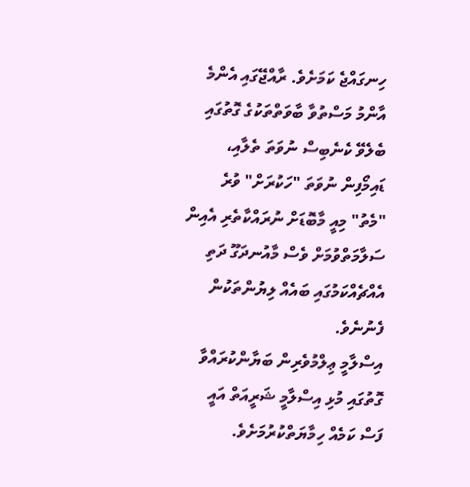ހިނގައްޖެ ކަމަށެވެ. ރާއްޖޭގައި އެންމެ އާންމު މަސްތުވާ ބާވަތްތަކުގެ ގޮތުގައި ބެލެވޭ ކެނެބިސް ނުވަތަ ތެލާއި، ޑައިމޯފިން ނުވަތަ "ހަކުރަށް" ވުރެ "މެތު" މިއީ މާބޮޑަށް ނުރައްކާތެރި އެއިން ސަލާމަތްވުމަށް ވެސް މާއުނދަގޫ ދަތި އެއްޗެއްކަމުގައި ބައެއް ލިޔުންތަކުން ފެނުނެވެ.
އިސްލާމީ ޢިލްމުވެރިން ބަޔާންކުރައްވާ ގޮތުގައި މުޅި އިސްލާމީ ޝަރީއަތް އައީ ފަސް ކަމެއް ހިމާޔަތްކުރުމަށެވެ.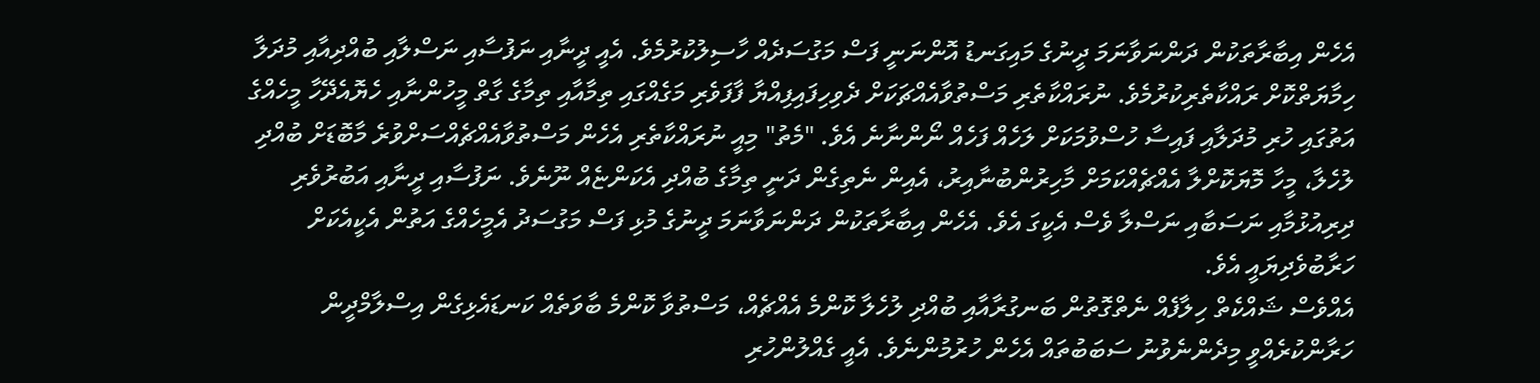އެހެން އިބާރާތަކުން ދަންނަވާނަމަ ދީނުގެ މައިގަނޑު އޮންނަނީ ފަސް މަގުސަދެއް ހާސިލުކުރުމެވެ. އެއީ ދީނާއި ނަފުސާއި ނަސްލާއި ބުއްދިއާއި މުދަލާ ހިމާޔަތްކޮށް ރައްކާތެރިކުރުމެވެ. ނުރައްކާތެރި މަސްތުވާއެއްޗަކަށް ދެވިހިފައިފިއްޔާ ފާފަވެރި މަގެއްގައި ތިމާއާއި ތިމާގެ ގާތް މީހުންނާއި ހެޔޮއެދޭހާ މީހެއްގެ އަތުގައި ހުރި މުދަލާއި ފައިސާ ހުސްވުމަކަށް ލަހެއް ފަހެއް ނޯންނާނެ އެވެ. "މެތު" މިއީ ނުރައްކާތެރި އެހެން މަސްތުވާއެއްޗެއްސަށްވުރެ މާބޮޑަށް ބުއްދި ލުހެލާ، މީހާ މޮޔަކޮށްލާ އެއްޗެއްކަމަށް މާހިރުންބުނާއިރު، އެއިން ނެތިގެން ދަނީ ތިމާގެ ބުއްދި އެކަންޏެއް ނޫނެވެ. ނަފުސާއި ދީނާއި އަބުރުވެރި ދިރިއުޅުމާއި ނަސަބާއި ނަސްލާ ވެސް އެކީގަ އެވެ. އެހެން އިބާރާތަކުން ދަންނަވާނަމަ ދީނުގެ މުޅި ފަސް މަގުސަދު އެމީހެއްގެ އަތުން އެކީއެކަށް ހަރާބުވެދިޔައީ އެވެ.
އެއްވެސް ޝައްކެތް ހިލާފެއް ނެތްގޮތުން ބަނގުރާއާއި ބުއްދި ލުހެލާ ކޮންމެ އެއްޗެއް، މަސްތުވާ ކޮންމެ ބާވަތެއް ކަނޑައެޅިގެން އިސްލާމްދީން ހަރާންކުރެއްވީ މިދެންނެވުނު ސަބަބުތައް އެހެން ހުރުމުންނެވެ. އެއީ ގެއްލުންހުރި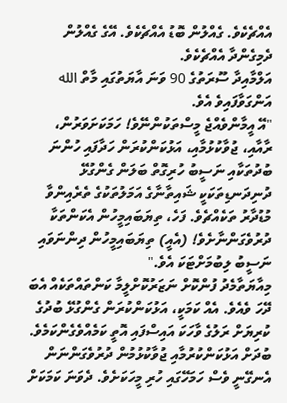އެއްޗެކެވެ. ގެއްލުން ބޮޑު އެއްޗެކެވެ. އޭގެ ގެއްލުން ދެމިގެންދާ އެއްޗެކެވެ.
އަލްމާއިދާ ސޫރަތުގެ 90 ވަނަ އާޔަތުގައި މާތް الله އަންގަވާފައިވެ އެވެ.
"އޭ އީމާންވެއްޖެ މީސްތަކުންނޭވެ! ހަމަކަށަވަރުން، ރާއާއި، ޖުވާކުޅުމާއި، އަޅުކަންކުރަން ހަދާފައި ހުންނަ ބުދުތަކާއި ނަސީބު ހުރިގޮތް ބަލަން ގެންގުޅޭ ދުނިދަނޑިތަކަކީ ޝައިތާނާގެ އަމަލުތަކުގެ ތެރެއިންވާ މުޑުދާރު ތަކެއްޗެވެ. ފަހެ، ތިޔަބައިމީހުން އެކަންތަކާ ދުރުވެގަންނާށެވެ! (އެއީ) ތިޔަބައިމީހުން ދިންނަވައި ނަސީބު ލިބުމަށްޓަކަ އެވެ."
މިއާޔަތާމެދު ފުންކޮށް ނަޒަރުކޮށްލީމާ ކަންތައްތަކެއް އެބަ ދޭހަ ވެއެވެ. އެއް ކަމަކީ، އަޅުކަންކުރަން ގެންގުޅޭ ބުދުގެ ކުރިޔަށް ރަލުގެ ވާހަކަ އައިސްފައި އޮތީ ކަމެއްވެގެންކަމެވެ. ބުދަށް އަޅުކަންކުރުމާއި ޖުވާކުޅުމުން ދުރުވެގަންނަން އެނގޭނީ ވެސް ހަމަހޭގައި ހުރި މީހަކަށެވެ. ދެވަނަ ކަމަކަށް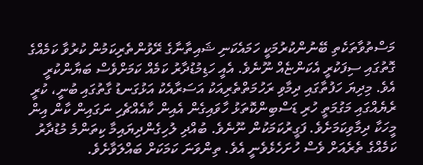މަސްތުވާތަކެތި ބޭނުންކުރުމަކީ ހަމައެކަނި ޝައިތާނާގެ ރޭވުންތެރިކަމުން ކުރުވާ ކަމެއްގެ ގޮތުގައި ސިފަކުރީ އެކަންޏެއް ނޫނެވެ. އެއީ ހަޑިމުޑުދާރު ކަމެއް ކަމަށްވެސް ބަޔާންކުރީ އެވެ. މިދިޔަ ހަފުތާގައި ދިމާވި ރަހުމަތްތެރިއަކު އަސަރާއެކު އަޅުގަނޑު ގާތުގައި ބުނީ، ކުރީ ރެޔެއްގައި މަގުމަތީ ހުރި ޑަސްބިންކޮތަޅު ހާވައިގެން އެއިން ކާއެއްޗެހި ނަގައިން ކާން އިން މީހަކާ ދިމާވިކަމަށެވެ. ފަގީރުކަމަކުން ނޫނެވެ. ބުއްދި ލުހިގެންދިޔައިމާ ކިތަންމެ މުޑުދާރު ކަމެއްގެ ތެރެއަށް ވެސް ހުށަހެޅެވެނީ އެވެ. ތިންވަނަ ކަމަކަށް ބައްލަވާށެވެ.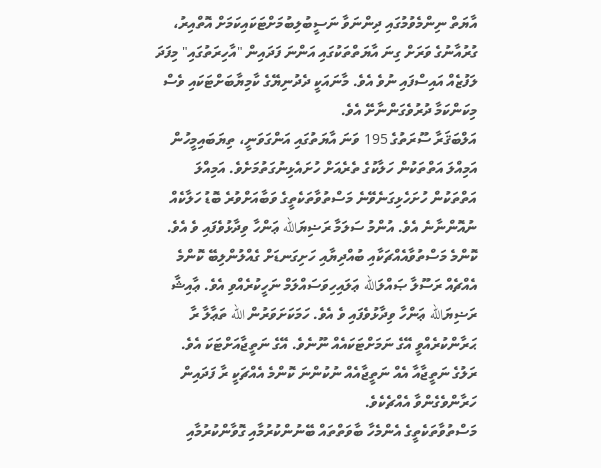އާޔަތް ނިންމެވުމުގައި ދިންނަވާ ނަސީބުލިބުމަށްޓަކައިކަމަށް އޮތްއިރު، ގުރުއާނުގެ ވަރަށް ގިނަ އާޔަތްތަކުގައި އަންނަ ފަދައިން "އާހިރަތުގައި" މިފަދަ ލަފުޒެއް އައިސްފައި ނުވެ އެވެ. މާނައަކީ ދެދުނިޔޭގެ ކާމިޔާބަށްޓަކައި ވެސް މިކަންކަމާ ދުރުވެގަންނާށޭ އެވެ.
އަލްބަޤަރާ ސޫރަތުގެ 195 ވަނަ އާޔަތުގައި އަންގަވަނީ، ތިޔަބައިމީހުން އަމިއްލަ އަތްތަކުން ހަލާކުގެ ތެރެއަށް ހުށައެޅިނުގަތުމަށެވެ. އަމިއްލަ އަތްތަކުން ހުށަހެޅިގަނެވޭނެ މަސްތުވާތަކެތީގެ ވަބާއަށްވުރެ ބޮޑު ހަލާކެއް ނުއޮންނާނެ އެވެ. އުންމު ސަލަމާ ރަޟިޔަالله ޢަންހާ ވިދާޅުވެފައި ވެ އެވެ. ކޮންމެ މަސްތުވާއެއްޗަކާއި ބުއްދިޔާއި ހަށިގަނޑަށް ގެއްލުންލިބޭ ކޮންމެ އެއްޗެއް ރަސޫލާ ޞައްލަالله ޢަލައިހިވަސައްލަމް ނަހީކުރެއްވި އެވެ. ޢާއިޝާ ރަޟިޔަالله ޢަންހާ ވިދާޅުވެފައި ވެ އެވެ. ހަމަކަށަވަރުން الله ތަޢާލާ ރާ ޙަރާންކުރެއްވީ އޭގެ ނަމަށްޓަކައެއް ނޫނެވެ. އޭގެ ނަތީޖާއަށްޓަކަ އެވެ. ރަލުގެ ނަތީޖާއާ އެއް ނަތީޖާއެއް ނުކުންނަ ކޮންމެ އެއްޗަކީ ރާ ފަދައިން ހަރާންވެގެންވާ އެއްޗެކެވެ.
މަސްތުވާތަކެތީގެ އެންމެހާ ބާވަތްތައް ބޭނުންކުރުމާއި ގޮވާންކުރުމާއި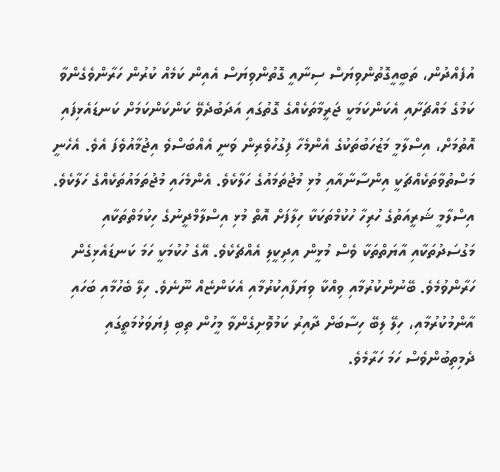އުފެއްދުން، ތަބީއީގޮތުންވިޔަސް ސިނާއީ ގޮތުންވިޔަސް އެއިން ކަމެއް ކުރުން ހަރާންވެގެންވާ ކަމުގެ މައްޗަށާއި އެކަންކަމަކީ ޖަރީމާތަކެއްގެ ގޮތުގައި އަދަބުދެވޭ ކަންކަންކަމަށް ކަނޑައެޅިފައި އޮތުމަށް، އިސްލާމީ މަޒުހަބުތަކުގެ އެންމެހާ ފިގުހުވެރިން ވަނީ އެއްބަސްވެ އިޖުމާއުވެފަ އެވެ. އެހެނީ މަސްތުވާތަކެއްޗަކީ އިންސާނާއާއި މުޅި މުޖުތަމައުގެ ހަލާކެވެ. އެންމެހައި މުޖުތަމައުތަކެއްގެ ހަލާކެވެ. އިސްލާމީ ޝަރީއަތުގެ ހުރިހާ ހުކުމްތަކަކާ ހިލާފަށް އޮތް މުޅި އިސްލާމްދީނުގެ ހިކުމަތްތަކާއި މަގުސަދުތަކާއި އާޔަތްތަކާ ވެސް މުޅީން އިދިކީލި އެއްޗެކެވެ. އޭގެ ހުކުމަކީ ހަމަ ކަނޑައެޅިގެން ހަރާންވުމެވެ. ބޭނުންކުރުމާއި ވިއްކާ ވިޔަފާއިކުރުމާއި އެކަންޏެއް ނޫނެވެ. ހިލޭ ބެހުމާއި ބަހައި އާންމުކުރުމާއި، ހިލޭ ލިބޭ ހިސާބަށް ދާއިރު ކަމުވޮށިގެންވާ މީހުން ތިބި ފިޔަވަޅުމަތީގައި ދެމިތިބުންވެސް ހަމަ ހަރާމެވެ.